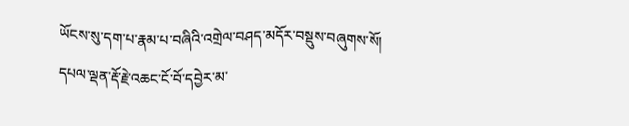ཡོངས་སུ་དག་པ་རྣམ་པ་བཞིའི་འགྲེལ་བཤད་མདོར་བསྡུས་བཞུགས་སོ།
དཔལ་ལྡན་རྡོ་རྗེ་འཆང་ངོ་བོ་དབྱེར་མ་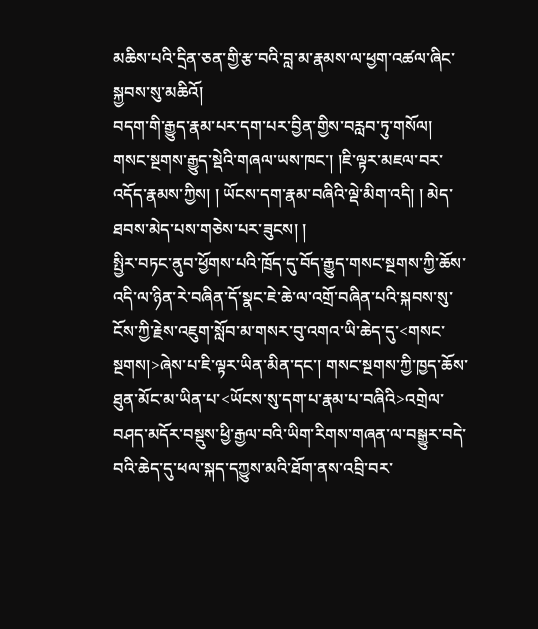མཆིས་པའི་དྲིན་ཅན་གྱི་རྩ་བའི་བླ་མ་རྣམས་ལ་ཕྱག་འཚལ་ཞིང་སྐྱབས་སུ་མཆིའོ།
བདག་གི་རྒྱུད་རྣམ་པར་དག་པར་བྱིན་གྱིས་བརླབ་ཏུ་གསོལ།
གསང་སྔགས་རྒྱུད་སྡེའི་གཞལ་ཡས་ཁང་། །ཇི་ལྟར་མཇལ་བར་འདོད་རྣམས་ཀྱིས། ། ཡོངས་དག་རྣམ་བཞིའི་ལྡེ་མིག་འདི། ། མེད་ཐབས་མེད་པས་གཅེས་པར་ཟུངས། །
སྤྱིར་བཏང་ནུབ་ཕྱོགས་པའི་ཁྲོད་དུ་བོད་རྒྱུད་གསང་སྔགས་ཀྱི་ཆོས་འདི་ལ་ཉིན་རེ་བཞིན་དོ་སྣང་ཇེ་ཆེ་ལ་འགྲོ་བཞིན་པའི་སྐབས་སུ་ངོས་ཀྱི་རྗེས་འཇུག་སློབ་མ་གསར་བུ་འགའ་ཡི་ཆེད་དུ་<གསང་སྔགས།>ཞེས་པ་ཇི་ལྟར་ཡིན་མིན་དང་། གསང་སྔགས་ཀྱི་ཁྱད་ཆོས་ཐུན་མོང་མ་ཡིན་པ་<ཡོངས་སུ་དག་པ་རྣམ་པ་བཞིའི>འགྲེལ་བཤད་མདོར་བསྡུས་ཕྱི་རྒྱལ་བའི་ཡིག་རིགས་གཞན་ལ་བསྒྱུར་བདེ་བའི་ཆེད་དུ་ཕལ་སྐད་དཀྱུས་མའི་ཐོག་ནས་འབྲི་བར་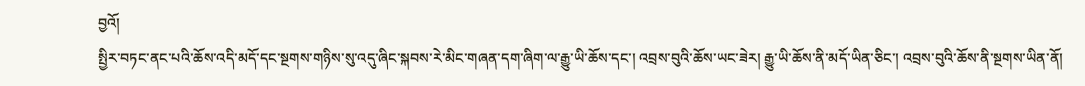བྱའོ།
སྤྱིར་བཏང་ནང་པའི་ཆོས་འདི་མདོ་དང་སྔགས་གཉིས་སུ་འདུ་ཞིང་སྐབས་རེ་མིང་གཞན་དག་ཞིག་ལ་རྒྱུ་ཡི་ཆོས་དང་། འབྲས་བུའི་ཆོས་ཡང་ཟེར། རྒྱུ་ཡི་ཆོས་ནི་མདོ་ཡིན་ཅིང་། འབྲས་བུའི་ཆོས་ནི་སྔགས་ཡིན་ནོ།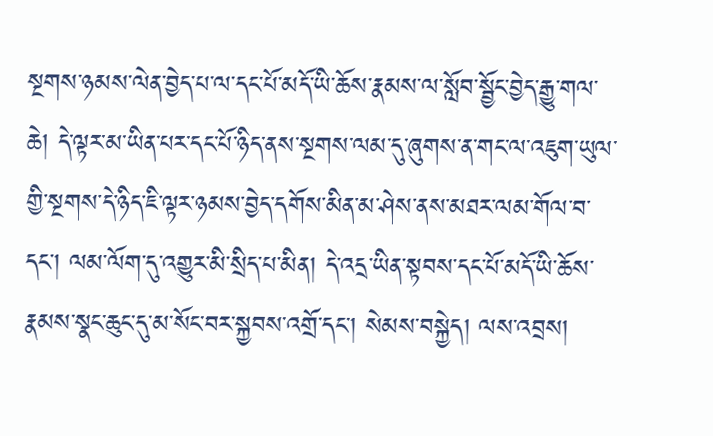སྔགས་ཉམས་ལེན་བྱེད་པ་ལ་དང་པོ་མདོ་ཡི་ཆོས་རྣམས་ལ་སློབ་སྦྱོང་བྱེད་རྒྱུ་གལ་ཆེ། དེ་ལྟར་མ་ཡིན་པར་དང་པོ་ཉིད་ནས་སྔགས་ལམ་དུ་ཞུགས་ན་གང་ལ་འཇུག་ཡུལ་གྱི་སྔགས་དེ་ཉིད་ཇི་ལྟར་ཉམས་བྱེད་དགོས་མིན་མ་ཤེས་ནས་མཐར་ལམ་གོལ་བ་དང་། ལམ་ལོག་དུ་འགྱུར་མི་སྲིད་པ་མིན། དེ་འདྲ་ཡིན་སྟབས་དང་པོ་མདོ་ཡི་ཆོས་རྣམས་སྣང་ཆུང་དུ་མ་སོང་བར་སྐྱབས་འགྲོ་དང་། སེམས་བསྐྱེད། ལས་འབྲས།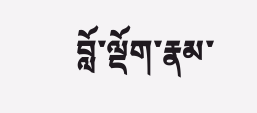བློ་ལྡོག་རྣམ་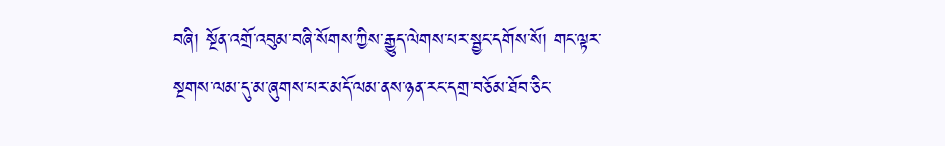བཞི། སྔོན་འགྲོ་འབུམ་བཞི་སོགས་ཀྱིས་རྒྱུད་ལེགས་པར་སྦྱང་དགོས་སོ། གང་ལྟར་སྔགས་ལམ་དུ་མ་ཞུགས་པར་མདོ་ལམ་ནས་ཉན་རང་དགྲ་བཅོམ་ཐོབ་ཅིང་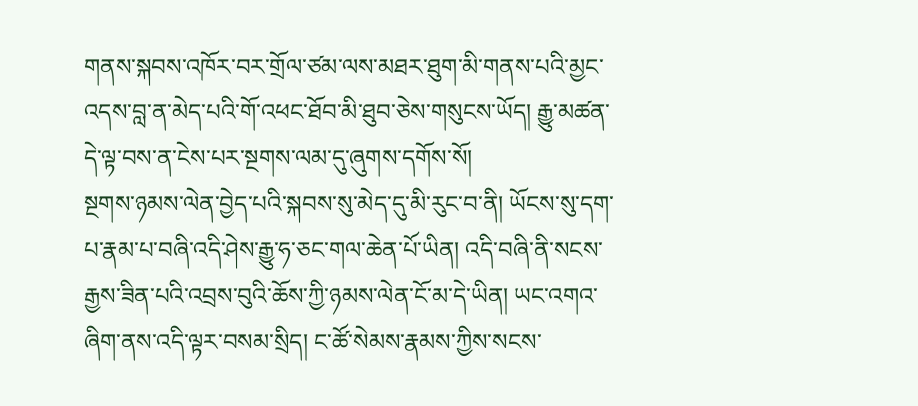གནས་སྐབས་འཁོར་བར་གྲོལ་ཙམ་ལས་མཐར་ཐུག་མི་གནས་པའི་མྱང་འདས་བླ་ན་མེད་པའི་གོ་འཕང་ཐོབ་མི་ཐུབ་ཅེས་གསུངས་ཡོད། རྒྱུ་མཚན་དེ་ལྟ་བས་ན་ངེས་པར་སྔགས་ལམ་དུ་ཞུགས་དགོས་སོ།
སྔགས་ཉམས་ལེན་བྱེད་པའི་སྐབས་སུ་མེད་དུ་མི་རུང་བ་ནི། ཡོངས་སུ་དག་པ་རྣམ་པ་བཞི་འདི་ཤེས་རྒྱུ་ཧ་ཅང་གལ་ཆེན་པོ་ཡིན། འདི་བཞི་ནི་སངས་རྒྱས་ཟིན་པའི་འབྲས་བུའི་ཆོས་ཀྱི་ཉམས་ལེན་ངོ་མ་དེ་ཡིན། ཡང་འགའ་ཞིག་ནས་འདི་ལྟར་བསམ་སྲིད། ང་ཚོ་སེམས་རྣམས་ཀྱིས་སངས་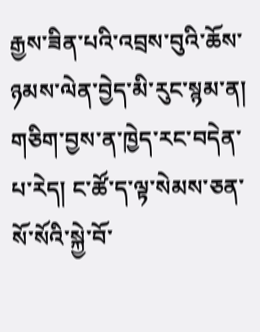རྒྱས་ཟིན་པའི་འབྲས་བུའི་ཆོས་ཉམས་ལེན་བྱེད་མི་རུང་སྙམ་ན། གཅིག་བྱས་ན་ཁྱེད་རང་བདེན་པ་རེད། ང་ཚོ་ད་ལྟ་སེམས་ཅན་སོ་སོའི་སྐྱེ་བོ་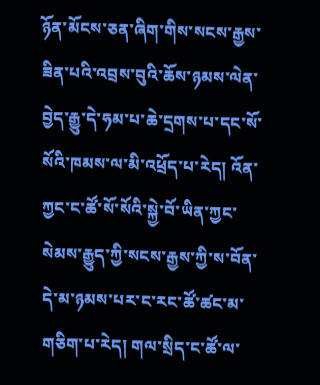ཉོན་མོངས་ཅན་ཞིག་གིས་སངས་རྒྱས་ཟིན་པའི་འབྲས་བུའི་ཆོས་ཉམས་ལེན་བྱེད་རྒྱུ་དེ་ཧམ་པ་ཆེ་དྲགས་པ་དང་སོ་སོའི་ཁམས་ལ་མི་འཕྲོད་པ་རེད། འོན་ཀྱང་ང་ཚོ་སོ་སོའི་སྐྱེ་བོ་ཡིན་ཀྱང་སེམས་རྒྱུད་ཀྱི་སངས་རྒྱས་ཀྱི་ས་བོན་དེ་མ་ཉམས་པར་ང་རང་ཚོ་ཚང་མ་གཅིག་པ་རེད། གལ་སྲིད་ང་ཚོ་ལ་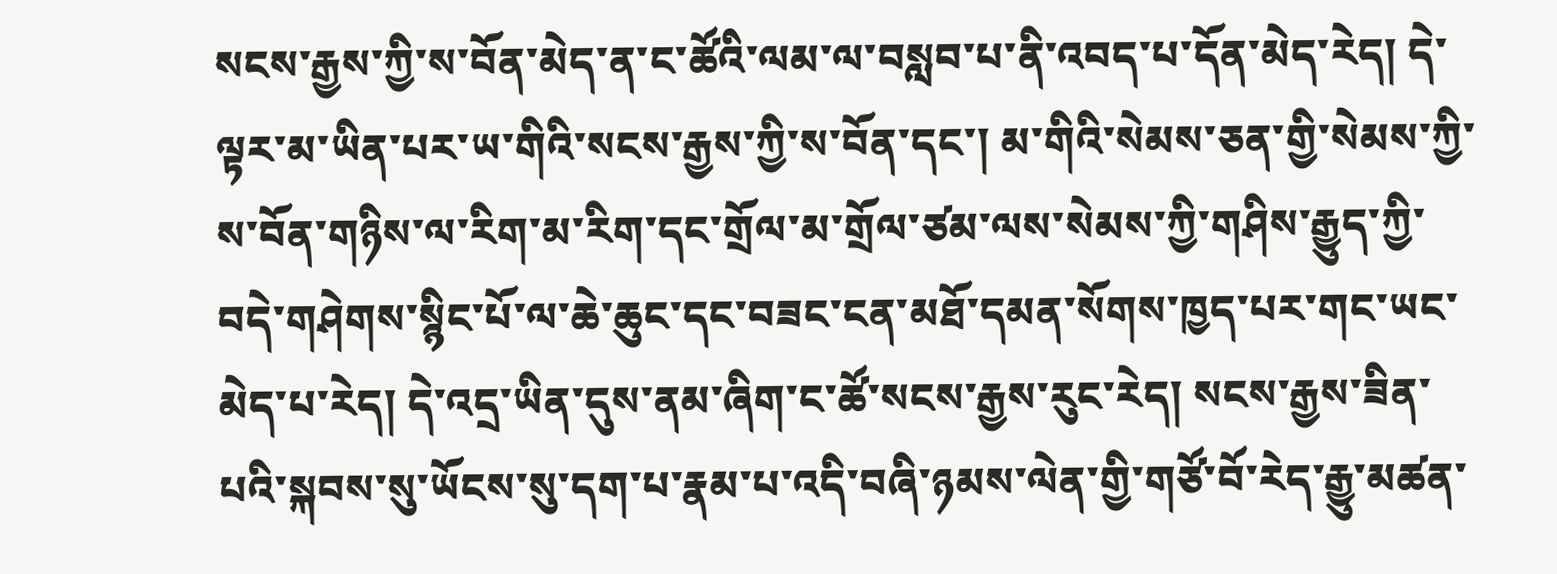སངས་རྒྱས་ཀྱི་ས་བོན་མེད་ན་ང་ཚོའི་ལམ་ལ་བསླབ་པ་ནི་འབད་པ་དོན་མེད་རེད། དེ་ལྟར་མ་ཡིན་པར་ཡ་གིའི་སངས་རྒྱས་ཀྱི་ས་བོན་དང་། མ་གིའི་སེམས་ཅན་གྱི་སེམས་ཀྱི་ས་བོན་གཉིས་ལ་རིག་མ་རིག་དང་གྲོལ་མ་གྲོལ་ཙམ་ལས་སེམས་ཀྱི་གཤིས་རྒྱུད་ཀྱི་བདེ་གཤེགས་སྙིང་པོ་ལ་ཆེ་ཆུང་དང་བཟང་ངན་མཐོ་དམན་སོགས་ཁྱད་པར་གང་ཡང་མེད་པ་རེད། དེ་འདྲ་ཡིན་དུས་ནམ་ཞིག་ང་ཚོ་སངས་རྒྱས་རུང་རེད། སངས་རྒྱས་ཟིན་པའི་སྐབས་སུ་ཡོངས་སུ་དག་པ་རྣམ་པ་འདི་བཞི་ཉམས་ལེན་གྱི་གཙོ་བོ་རེད་རྒྱུ་མཚན་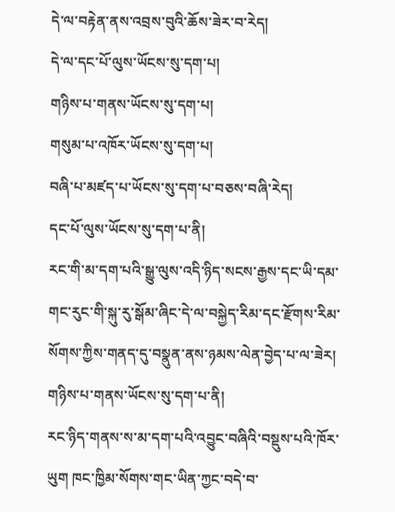དེ་ལ་བརྟེན་ནས་འབྲས་བུའི་ཆོས་ཟེར་བ་རེད།
དེ་ལ་དང་པོ་ལུས་ཡོངས་སུ་དག་པ།
གཉིས་པ་གནས་ཡོངས་སུ་དག་པ།
གསུམ་པ་འཁོར་ཡོངས་སུ་དག་པ།
བཞི་པ་མཛད་པ་ཡོངས་སུ་དག་པ་བཅས་བཞི་རེད།
དང་པོ་ལུས་ཡོངས་སུ་དག་པ་ནི།
རང་གི་མ་དག་པའི་སྒྱུ་ལུས་འདི་ཉིད་སངས་རྒྱས་དང་ཡི་དམ་གང་རུང་གི་སྐུ་རུ་སྒོམ་ཞིང་དེ་ལ་བསྐྱེད་རིམ་དང་རྫོགས་རིམ་སོགས་ཀྱིས་གནད་དུ་བསྣུན་ནས་ཉམས་ལེན་བྱེད་པ་ལ་ཟེར།
གཉིས་པ་གནས་ཡོངས་སུ་དག་པ་ནི།
རང་ཉིད་གནས་ས་མ་དག་པའི་འབྱུང་བཞིའི་བསྡུས་པའི་ཁོར་ཡུག ཁང་ཁྱིམ་སོགས་གང་ཡིན་ཀྱང་བདེ་བ་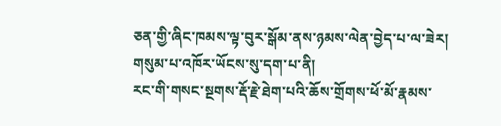ཅན་གྱི་ཞིང་ཁམས་ལྟ་བུར་སྒོམ་ནས་ཉམས་ལེན་བྱེད་པ་ལ་ཟེར། གསུམ་པ་འཁོར་ཡོངས་སུ་དག་པ་ནི།
རང་གི་གསང་སྔགས་རྡོ་རྗེ་ཐེག་པའི་ཆོས་གྲོགས་ཕོ་མོ་རྣམས་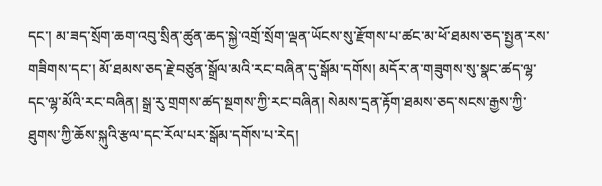དང་། མ་ཟད་སྲོག་ཆག་འབུ་སྲིན་ཚུན་ཆད་སྐྱེ་འགྲོ་སྲོག་ལྡན་ཡོངས་སུ་རྫོགས་པ་ཚང་མ་ཕོ་ཐམས་ཅད་སྤྱན་རས་གཟིགས་དང་། མོ་ཐམས་ཅད་རྗེ་བཙུན་སྒྲོལ་མའི་རང་བཞིན་དུ་སྒོམ་དགོས། མདོར་ན་གཟུགས་སུ་སྣང་ཚད་ལྷ་དང་ལྷ་མོའི་རང་བཞིན། སྒྲ་རུ་གྲགས་ཚད་སྔགས་ཀྱི་རང་བཞིན། སེམས་དྲན་རྟོག་ཐམས་ཅད་སངས་རྒྱས་ཀྱི་ཐུགས་ཀྱི་ཆོས་སྐུའི་རྩལ་དང་རོལ་པར་སྒོམ་དགོས་པ་རེད།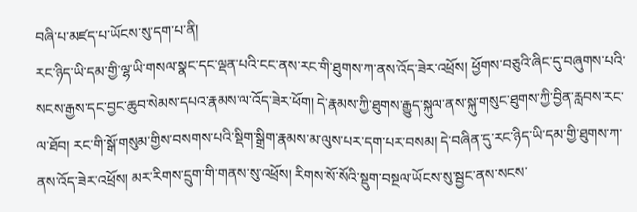བཞི་པ་མཛད་པ་ཡོངས་སུ་དག་པ་ནི།
རང་ཉིད་ཡི་དམ་གྱི་ལྷ་ཡི་གསལ་སྣང་དང་ལྡན་པའི་ངང་ནས་རང་གི་ཐུགས་ཀ་ནས་འོད་ཟེར་འཕྲོས། ཕྱོགས་བཅུའི་ཞིང་དུ་བཞུགས་པའི་སངས་རྒྱས་དང་བྱང་ཆུབ་སེམས་དཔའ་རྣམས་ལ་འོད་ཟེར་ཕོག། དེ་རྣམས་ཀྱི་ཐུགས་རྒྱུད་སྐུལ་ནས་སྐུ་གསུང་ཐུགས་ཀྱི་བྱིན་རླབས་རང་ལ་ཐོབ། རང་གི་སྒོ་གསུམ་གྱིས་བསགས་པའི་སྡིག་སྒྲིག་རྣམས་མ་ལུས་པར་དག་པར་བསམ། དེ་བཞིན་དུ་རང་ཉིད་ཡི་དམ་གྱི་ཐུགས་ཀ་ནས་འོད་ཟེར་འཕྲོས། མར་རིགས་དྲུག་གི་གནས་སུ་འཕྲོས། རིགས་སོ་སོའི་སྡུག་བསྔལ་ཡོངས་སུ་སྦྱང་ནས་སངས་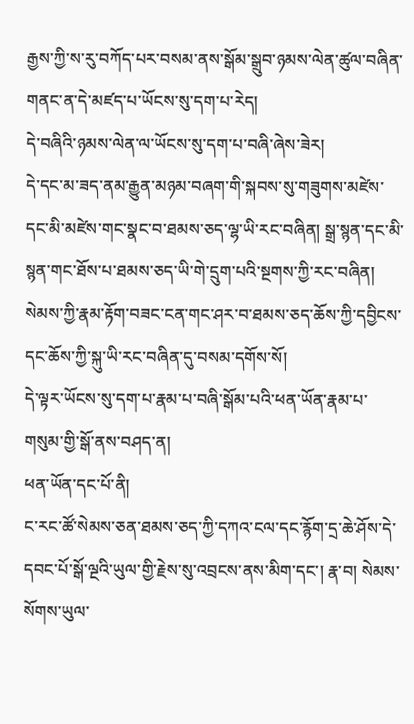རྒྱས་ཀྱི་ས་རུ་བཀོད་པར་བསམ་ནས་སྒོམ་སྒྲུབ་ཉམས་ལེན་ཚུལ་བཞིན་གནང་ན་དེ་མཛད་པ་ཡོངས་སུ་དག་པ་རེད།
དེ་བཞིའི་ཉམས་ལེན་ལ་ཡོངས་སུ་དག་པ་བཞི་ཞེས་ཟེར།
དེ་དང་མ་ཟད་ནམ་རྒྱུན་མཉམ་བཞག་གི་སྐབས་སུ་གཟུགས་མཛེས་དང་མི་མཛེས་གང་སྣང་བ་ཐམས་ཅད་ལྷ་ཡི་རང་བཞིན། སྒྲ་སྙན་དང་མི་སྙན་གང་ཐོས་པ་ཐམས་ཅད་ཡི་གེ་དྲུག་པའི་སྔགས་ཀྱི་རང་བཞིན། སེམས་ཀྱི་རྣམ་རྟོག་བཟང་ངན་གང་ཤར་བ་ཐམས་ཅད་ཆོས་ཀྱི་དབྱིངས་དང་ཆོས་ཀྱི་སྐུ་ཡི་རང་བཞིན་དུ་བསམ་དགོས་སོ།
དེ་ལྟར་ཡོངས་སུ་དག་པ་རྣམ་པ་བཞི་སྒོམ་པའི་ཕན་ཡོན་རྣམ་པ་གསུམ་གྱི་སྒོ་ནས་བཤད་ན།
ཕན་ཡོན་དང་པོ་ནི།
ང་རང་ཚོ་སེམས་ཅན་ཐམས་ཅད་ཀྱི་དཀའ་ངལ་དང་རྙོག་དྲ་ཆེ་ཤོས་དེ་དབང་པོ་སྒོ་ལྔའི་ཡུལ་གྱི་རྗེས་སུ་འབྲངས་ནས་མིག་དང་། རྣ་བ། སེམས་སོགས་ཡུལ་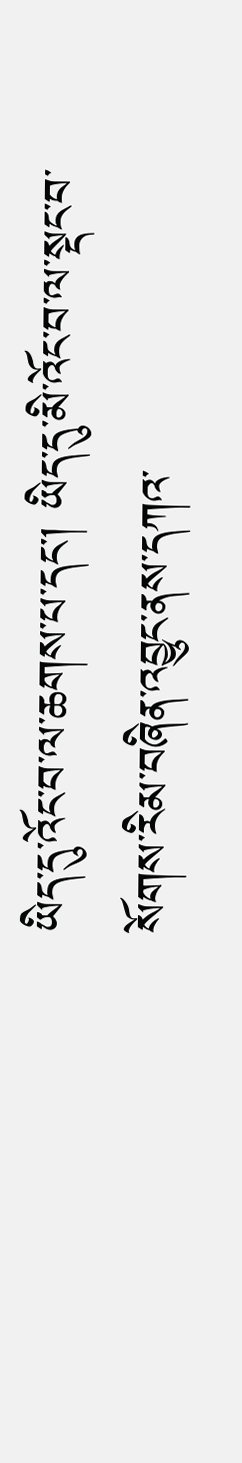ཡིད་དུ་འོང་བ་ལ་ཆགས་པ་དང་། ཡིད་དུ་མི་འོང་བ་ལ་སྡང་བ་སོགས་རིམ་བཞིན་འབྱུང་ནས་དཀའ་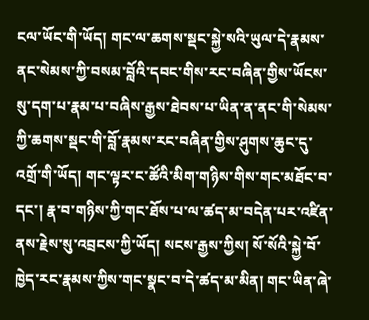ངལ་ཡོང་གི་ཡོད། གང་ལ་ཆགས་སྡང་སྐྱེ་སའི་ཡུལ་དེ་རྣམས་ནང་སེམས་ཀྱི་བསམ་བློའི་དབང་གིས་རང་བཞིན་གྱིས་ཡོངས་སུ་དག་པ་རྣམ་པ་བཞིས་རྒྱས་ཐེབས་པ་ཡིན་ན་ནང་གི་སེམས་ཀྱི་ཆགས་སྡང་གི་བློ་རྣམས་རང་བཞིན་གྱིས་ཤུགས་ཆུང་དུ་འགྲོ་གི་ཡོད། གང་ལྟར་ང་ཚོའི་མིག་གཉིས་གིས་གང་མཐོང་བ་དང་། རྣ་བ་གཉིས་ཀྱི་གང་ཐོས་པ་ལ་ཚད་མ་བདེན་པར་འཛིན་ནས་རྗེས་སུ་འབྲངས་ཀྱི་ཡོད། སངས་རྒྱས་ཀྱིས། སོ་སོའི་སྐྱེ་བོ་ཁྱེད་རང་རྣམས་ཀྱིས་གང་སྣང་བ་དེ་ཚད་མ་མིན། གང་ཡིན་ཞེ་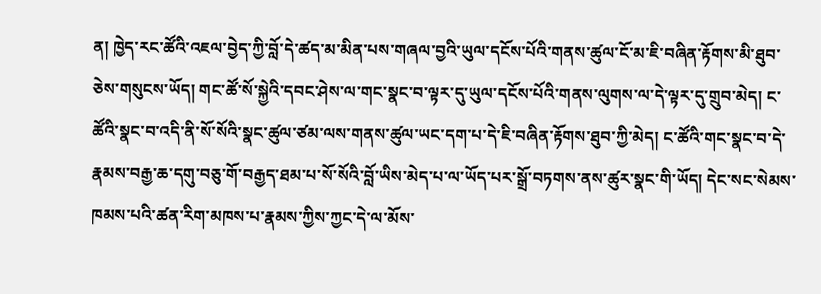ན། ཁྱེད་རང་ཚོའི་འཇལ་བྱེད་ཀྱི་བློ་དེ་ཚད་མ་མིན་པས་གཞལ་བྱའི་ཡུལ་དངོས་པོའི་གནས་ཚུལ་ངོ་མ་ཇི་བཞིན་རྟོགས་མི་ཐུབ་ཅེས་གསུངས་ཡོད། གང་ཚོ་སོ་སྐྱེའི་དབང་ཤེས་ལ་གང་སྣང་བ་ལྟར་དུ་ཡུལ་དངོས་པོའི་གནས་ལུགས་ལ་དེ་ལྟར་དུ་གྲུབ་མེད། ང་ཚོའི་སྣང་བ་འདི་ནི་སོ་སོའི་སྣང་ཚུལ་ཙམ་ལས་གནས་ཚུལ་ཡང་དག་པ་དེ་ཇི་བཞིན་རྟོགས་ཐུབ་ཀྱི་མེད། ང་ཚོའི་གང་སྣང་བ་དེ་རྣམས་བརྒྱ་ཆ་དགུ་བཅུ་གོ་བརྒྱད་ཐམ་པ་སོ་སོའི་བློ་ཡིས་མེད་པ་ལ་ཡོད་པར་སྒྲོ་བཏགས་ནས་ཚུར་སྣང་གི་ཡོད། དེང་སང་སེམས་ཁམས་པའི་ཚན་རིག་མཁས་པ་རྣམས་ཀྱིས་ཀྱང་དེ་ལ་མོས་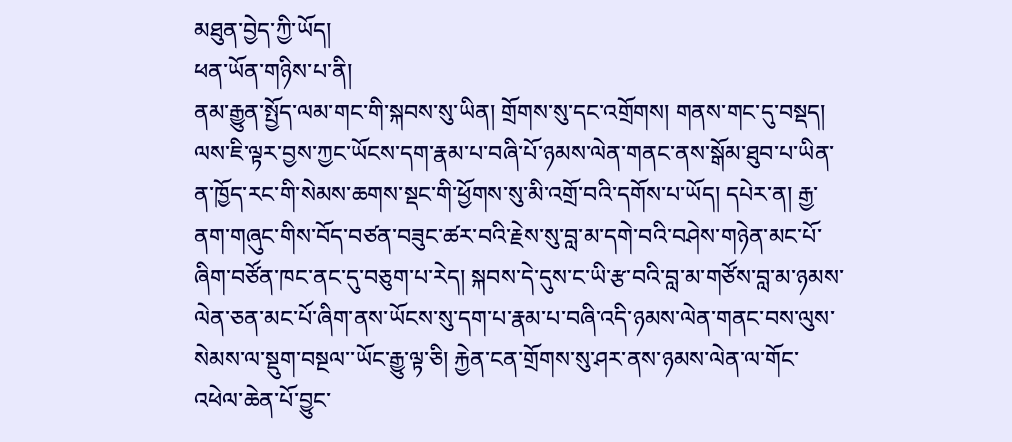མཐུན་བྱེད་ཀྱི་ཡོད།
ཕན་ཡོན་གཉིས་པ་ནི།
ནམ་རྒྱུན་སྤྱོད་ལམ་གང་གི་སྐབས་སུ་ཡིན། གྲོགས་སུ་དང་འགྲོགས། གནས་གང་དུ་བསྡད། ལས་ཇི་ལྟར་བྱས་ཀྱང་ཡོངས་དག་རྣམ་པ་བཞི་པོ་ཉམས་ལེན་གནང་ནས་སྒོམ་ཐུབ་པ་ཡིན་ན་ཁྱོད་རང་གི་སེམས་ཆགས་སྡང་གི་ཕྱོགས་སུ་མི་འགྲོ་བའི་དགོས་པ་ཡོད། དཔེར་ན། རྒྱ་ནག་གཞུང་གིས་བོད་བཙན་བཟུང་ཚར་བའི་རྗེས་སུ་བླ་མ་དགེ་བའི་བཤེས་གཉེན་མང་པོ་ཞིག་བཙོན་ཁང་ནང་དུ་བཅུག་པ་རེད། སྐབས་དེ་དུས་ང་ཡི་རྩ་བའི་བླ་མ་གཙོས་བླ་མ་ཉམས་ལེན་ཅན་མང་པོ་ཞིག་ནས་ཡོངས་སུ་དག་པ་རྣམ་པ་བཞི་འདི་ཉམས་ལེན་གནང་བས་ལུས་སེམས་ལ་སྡུག་བསྔལ་་ཡོང་རྒྱུ་ལྟ་ཅི། རྐྱེན་ངན་གྲོགས་སུ་ཤར་ནས་ཉམས་ལེན་ལ་གོང་འཕེལ་ཆེན་པོ་བྱུང་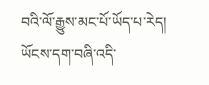བའི་ལོ་རྒྱུས་མང་པོ་ཡོད་པ་རེད། ཡོངས་དག་བཞི་འདི་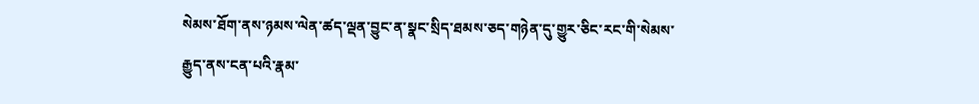སེམས་ཐོག་ནས་ཉམས་ལེན་ཚད་ལྡན་བྱུང་ན་སྣང་སྲིད་ཐམས་ཅད་གཉེན་དུ་གྱུར་ཅིང་རང་གི་སེམས་རྒྱུད་ནས་ངན་པའི་རྣམ་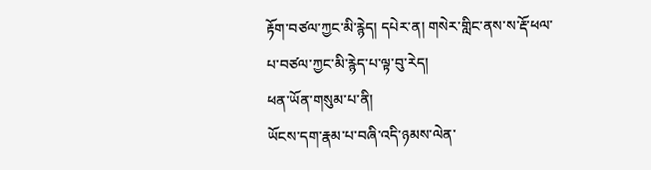རྟོག་བཙལ་ཀྱང་མི་རྙེད། དཔེར་ན། གསེར་གླིང་ནས་ས་རྡོ་ཕལ་པ་བཙལ་ཀྱང་མི་རྙེད་པ་ལྟ་བུ་རེད།
ཕན་ཡོན་གསུམ་པ་ནི།
ཡོངས་དག་རྣམ་པ་བཞི་འདི་ཉམས་ལེན་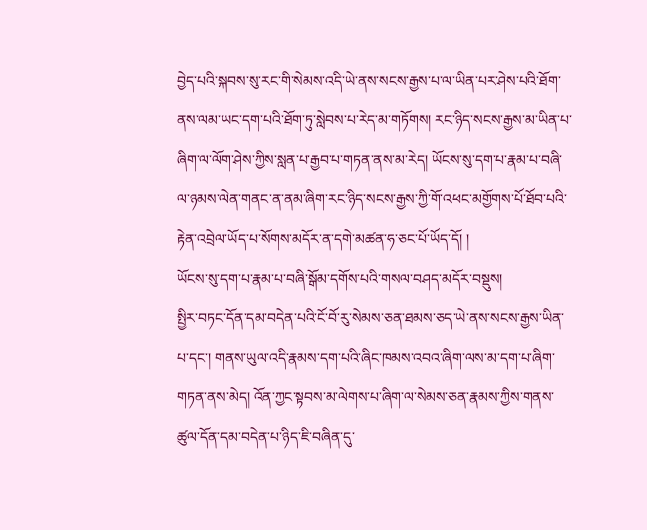བྱེད་པའི་སྐབས་སུ་རང་གི་སེམས་འདི་ཡེ་ནས་སངས་རྒྱས་པ་ལ་ཡིན་པར་ཤེས་པའི་ཐོག་ནས་ལམ་ཡང་དག་པའི་ཐོག་ཏུ་སླེབས་པ་རེད་མ་གཏོགས། རང་ཉིད་སངས་རྒྱས་མ་ཡིན་པ་ཞིག་ལ་ལོག་ཤེས་ཀྱིས་སླན་པ་རྒྱབ་པ་གཏན་ནས་མ་རེད། ཡོངས་སུ་དག་པ་རྣམ་པ་བཞི་ལ་ཉམས་ལེན་གནང་ན་ནམ་ཞིག་རང་ཉིད་སངས་རྒྱས་ཀྱི་གོ་འཕང་མགྱོགས་པོ་ཐོབ་པའི་རྟེན་འབྲེལ་ཡོད་པ་སོགས་མདོར་ན་དགེ་མཚན་ཧ་ཅང་པོ་ཡོད་དོ། །
ཡོངས་སུ་དག་པ་རྣམ་པ་བཞི་སྒོམ་དགོས་པའི་གསལ་བཤད་མདོར་བསྡུས།
སྤྱིར་བཏང་དོན་དམ་བདེན་པའི་ངོ་བོ་རུ་སེམས་ཅན་ཐམས་ཅད་ཡེ་ནས་སངས་རྒྱས་ཡིན་པ་དང་། གནས་ཡུལ་འདི་རྣམས་དག་པའི་ཞིང་ཁམས་འབའ་ཞིག་ལས་མ་དག་པ་ཞིག་གཏན་ནས་མེད། འོན་ཀྱང་སྟབས་མ་ལེགས་པ་ཞིག་ལ་སེམས་ཅན་རྣམས་ཀྱིས་གནས་ཚུལ་དོན་དམ་བདེན་པ་ཉིད་ཇི་བཞིན་དུ་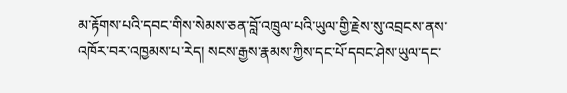མ་རྟོགས་པའི་དབང་གིས་སེམས་ཅན་བློ་འཁྲུལ་པའི་ཡུལ་གྱི་རྗེས་སུ་འབྲངས་ནས་འཁོར་བར་འཁྱམས་པ་རེད། སངས་རྒྱས་རྣམས་ཀྱིས་དང་པོ་དབང་ཤེས་ཡུལ་དང་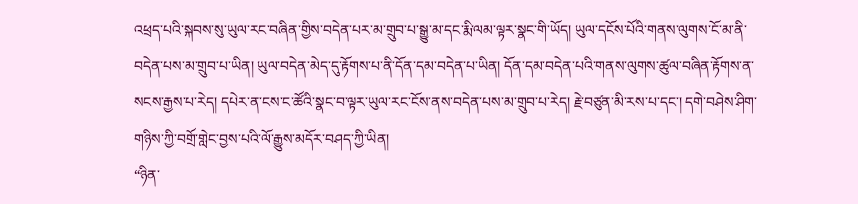འཕྲད་པའི་སྐབས་སུ་ཡུལ་རང་བཞིན་གྱིས་བདེན་པར་མ་གྲུབ་པ་སྒྱུ་མ་དང་རྨི་ལམ་ལྟར་སྣང་གི་ཡོད། ཡུལ་དངོས་པོའི་གནས་ལུགས་ངོ་མ་ནི་བདེན་པས་མ་གྲུབ་པ་ཡིན། ཡུལ་བདེན་མེད་དུ་རྟོགས་པ་ནི་དོན་དམ་བདེན་པ་ཡིན། དོན་དམ་བདེན་པའི་གནས་ལུགས་ཚུལ་བཞིན་རྟོགས་ན་སངས་རྒྱས་པ་རེད། དཔེར་ན་ངས་ང་ཚོའི་སྣང་བ་ལྟར་ཡུལ་རང་ངོས་ནས་བདེན་པས་མ་གྲུབ་པ་རེད། རྗེ་བཙུན་མི་རས་པ་དང་། དགེ་བཤེས་ཤིག་གཉིས་ཀྱི་བགྲོ་གླེང་བྱས་པའི་ལོ་རྒྱུས་མདོར་བཤད་ཀྱི་ཡིན།
“ཉིན་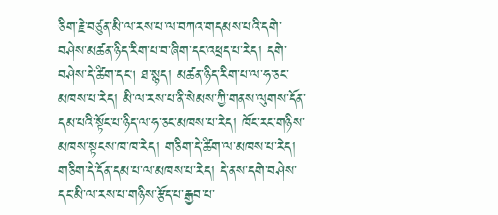ཅིག་རྗེ་བཙུན་མི་ལ་རས་པ་ལ་བཀའ་གདམས་པའི་དགེ་བཤེས་མཚན་ཉིད་རིག་པ་བ་ཞིག་དང་འཕྲད་པ་རེད། དགེ་བཤེས་དེ་ཚིག་དང། ཐ་སྙད། མཚན་ཉིད་རིག་པ་ལ་ཧ་ཅང་མཁས་པ་རེད། མི་ལ་རས་པ་ནི་སེམས་ཀྱི་གནས་ལུགས་དོན་དམ་པའི་སྟོང་པ་ཉིད་ལ་ཧ་ཅང་མཁས་པ་རེད། ཁོང་རང་གཉིས་མཁས་སྟངས་ཁ་ཁ་རེད། གཅིག་དེ་ཚིག་ལ་མཁས་པ་རེད། གཅིག་དེ་དོན་དམ་པ་ལ་མཁས་པ་རེད། དེ་ནས་དགེ་བཤེས་དང་མི་ལ་རས་པ་གཉིས་རྩོད་པ་རྒྱབ་པ་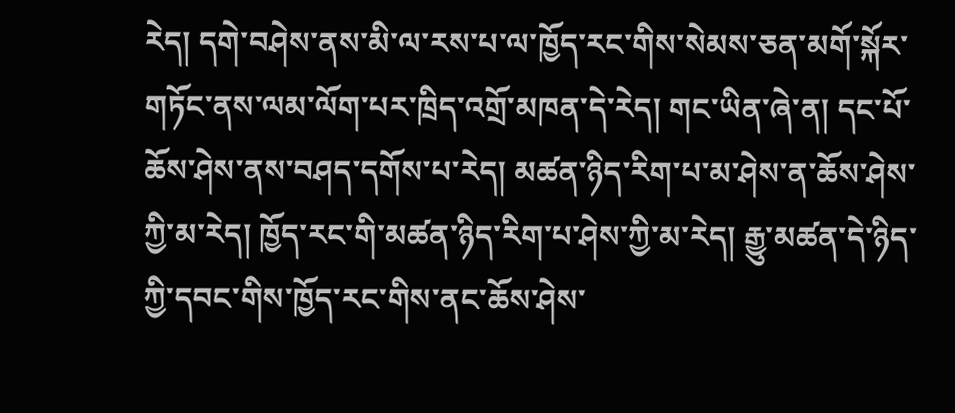རེད། དགེ་བཤེས་ནས་མི་ལ་རས་པ་ལ་ཁྱོད་རང་གིས་སེམས་ཅན་མགོ་སྐོར་གཏོང་ནས་ལམ་ལོག་པར་ཁྲིད་འགྲོ་མཁན་དེ་རེད། གང་ཡིན་ཞེ་ན། དང་པོ་ཆོས་ཤེས་ནས་བཤད་དགོས་པ་རེད། མཚན་ཉིད་རིག་པ་མ་ཤེས་ན་ཆོས་ཤེས་ཀྱི་མ་རེད། ཁྱོད་རང་གི་མཚན་ཉིད་རིག་པ་ཤེས་ཀྱི་མ་རེད། རྒྱུ་མཚན་དེ་ཉིད་ཀྱི་དབང་གིས་ཁྱོད་རང་གིས་ནང་ཆོས་ཤེས་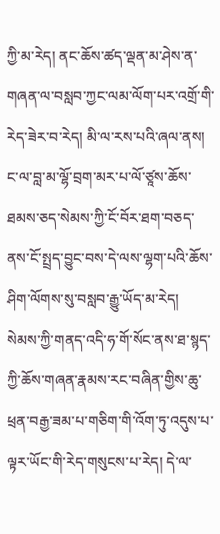ཀྱི་མ་རེད། ནང་ཆོས་ཚད་ལྡན་མ་ཤེས་ན་གཞན་ལ་བསླབ་ཀྱང་ལམ་ལོག་པར་འགྲོ་གི་རེད་ཟེར་བ་རེད། མི་ལ་རས་པའི་ཞལ་ནས། ང་ལ་བླ་མ་ལྷོ་བྲག་མར་པ་ལོ་ཙཱས་ཆོས་ཐམས་ཅད་སེམས་ཀྱི་ངོ་བོར་ཐག་བཅད་ནས་ངོ་སྤྲད་བྱུང་བས་དེ་ལས་ལྷག་པའི་ཆོས་ཤིག་ལོགས་སུ་བསླབ་རྒྱུ་ཡོད་མ་རེད། སེམས་ཀྱི་གནད་འདི་ཧ་གོ་སོང་ནས་ཐ་སྙད་ཀྱི་ཆོས་གཞན་རྣམས་རང་བཞིན་གྱིས་ཆུ་ཕྲན་བརྒྱ་ཟམ་པ་གཅིག་གི་འོག་ཏུ་འདུས་པ་ལྟར་ཡོང་གི་རེད་གསུངས་པ་རེད། དེ་ལ་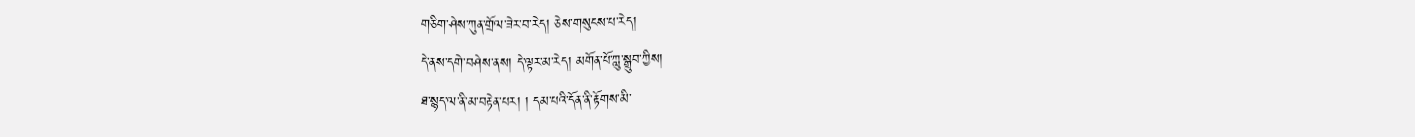གཅིག་ཤེས་ཀུན་གྲོལ་ཟེར་བ་རེད། ཅེས་གསུངས་པ་རེད།
དེ་ནས་དགེ་བཤེས་ནས། དེ་ལྟར་མ་རེད། མགོན་པོ་ཀླུ་སྒྲུབ་ཀྱིས།
ཐ་སྙད་ལ་ནི་མ་བརྟེན་པར། ། དམ་པའི་དོན་ནི་རྟོགས་མི་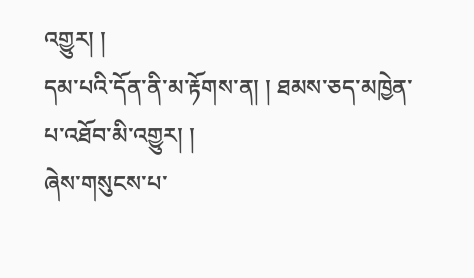འགྱུར། །
དམ་པའི་དོན་ནི་མ་རྟོགས་ན། ། ཐམས་ཅད་མཁྱེན་པ་འཐོབ་མི་འགྱུར། །
ཞེས་གསུངས་པ་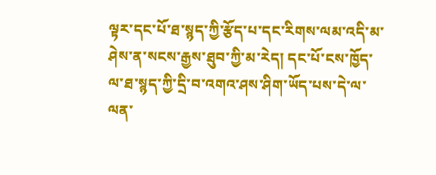ལྟར་དང་པོ་ཐ་སྙད་ཀྱི་རྩོད་པ་དང་རིགས་ལམ་འདི་མ་ཤེས་ན་སངས་རྒྱས་ཐུབ་ཀྱི་མ་རེད། དང་པོ་ངས་ཁྱོད་ལ་ཐ་སྙད་ཀྱི་དྲི་བ་འགའ་ཤས་ཤིག་ཡོད་པས་དེ་ལ་ལན་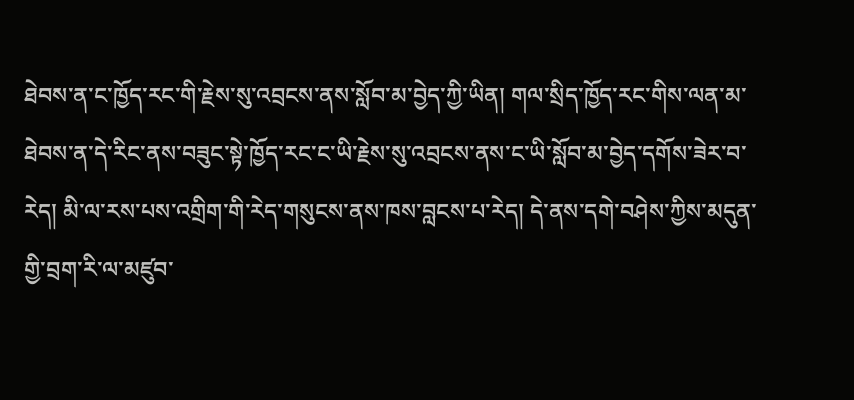ཐེབས་ན་ང་ཁྱོད་རང་གི་རྗེས་སུ་འབྲངས་ནས་སློབ་མ་བྱེད་ཀྱི་ཡིན། གལ་སྲིད་ཁྱོད་རང་གིས་ལན་མ་ཐེབས་ན་དེ་རིང་ནས་བཟུང་སྟེ་ཁྱོད་རང་ང་ཡི་རྗེས་སུ་འབྲངས་ནས་ང་ཡི་སློབ་མ་བྱེད་དགོས་ཟེར་བ་རེད། མི་ལ་རས་པས་འགྲིག་གི་རེད་གསུངས་ནས་ཁས་བླངས་པ་རེད། དེ་ནས་དགེ་བཤེས་ཀྱིས་མདུན་གྱི་བྲག་རི་ལ་མཛུབ་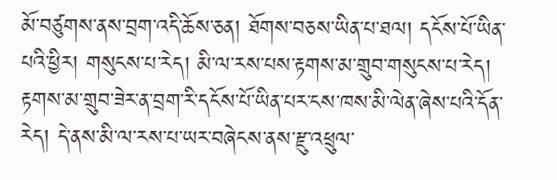མོ་བཙུགས་ནས་བྲག་འདི་ཆོས་ཅན། ཐོགས་བཅས་ཡིན་པ་ཐལ། དངོས་པོ་ཡིན་པའི་ཕྱིར། གསུངས་པ་རེད། མི་ལ་རས་པས་རྟགས་མ་གྲུབ་གསུངས་པ་རེད། རྟགས་མ་གྲུབ་ཟེར་ན་བྲག་རི་དངོས་པོ་ཡིན་པར་ངས་ཁས་མི་ལེན་ཞེས་པའི་དོན་རེད། དེ་ནས་མི་ལ་རས་པ་ཡར་བཞེངས་ནས་རྫུ་འཕྲུལ་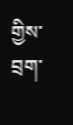གྱིས་བྲག་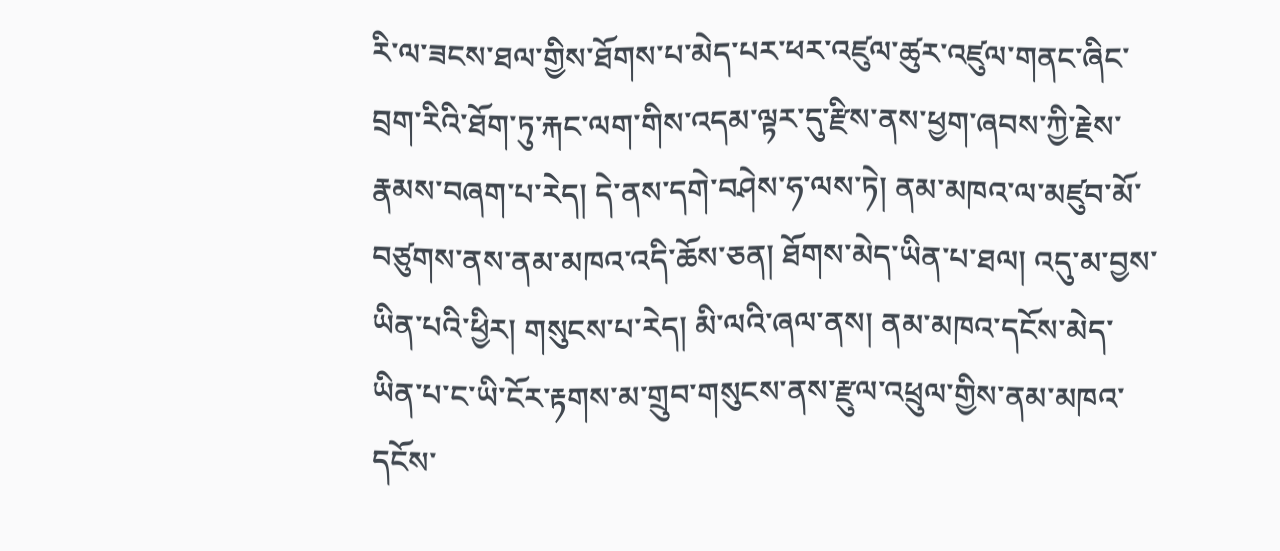རི་ལ་ཟངས་ཐལ་གྱིས་ཐོགས་པ་མེད་པར་ཕར་འཛུལ་ཚུར་འཛུལ་གནང་ཞིང་བྲག་རིའི་ཐོག་ཏུ་རྐང་ལག་གིས་འདམ་ལྟར་དུ་རྫིས་ནས་ཕྱག་ཞབས་ཀྱི་རྗེས་རྣམས་བཞག་པ་རེད། དེ་ནས་དགེ་བཤེས་ཧ་ལས་ཏེ། ནམ་མཁའ་ལ་མཛུབ་མོ་བཙུགས་ནས་ནམ་མཁའ་འདི་ཆོས་ཅན། ཐོགས་མེད་ཡིན་པ་ཐལ། འདུ་མ་བྱས་ཡིན་པའི་ཕྱིར། གསུངས་པ་རེད། མི་ལའི་ཞལ་ནས། ནམ་མཁའ་དངོས་མེད་ཡིན་པ་ང་ཡི་ངོར་རྟགས་མ་གྲུབ་གསུངས་ནས་རྫུལ་འཕྲུལ་གྱིས་ནམ་མཁའ་དངོས་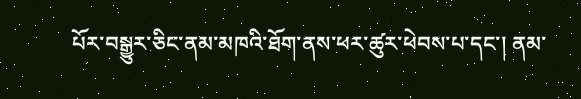པོར་བསྒྱུར་ཅིང་ནམ་མཁའི་ཐོག་ནས་ཕར་ཚུར་ཕེབས་པ་དང་། ནམ་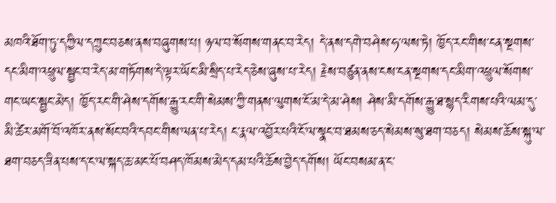མཁའི་ཐོག་ཏུ་དཀྱིལ་དཀྲུང་བཅས་ནས་བཞུགས་པ། ཉལ་བ་སོགས་གནང་བ་རེད། དེ་ནས་དགེ་བཤེས་ཧ་ལས་ཏེ། ཁྱོད་རང་གིས་ངན་སྔགས་དང་མིག་འཕྲུལ་སྦྱང་བ་རེད་མ་གཏོགས་དེ་ལྟར་ཡོང་མི་སྲིད་པ་རེད་ཅེས་ཞུས་པ་རེད། རྗེས་བཙུན་ནས་ངས་ངན་སྔགས་དང་མིག་འཕྲུལ་སོགས་གང་ཡང་སྦྱང་མེད། ཁྱོད་རང་གི་ཤེས་དགོས་རྒྱུ་རང་གི་སེམས་ཀྱི་གནས་ལུགས་ངོ་མ་དེ་མ་ཤེས། ཤེས་མི་དགོས་རྒྱུ་ཐ་སྙད་རིགས་པའི་ལམ་དུ་མི་ཚེར་མགོ་བོ་འཁོར་ནས་སོང་བའི་དབང་གིས་ལན་པ་རེད། ང་རྣལ་འབྱོར་པའི་ངོ་ལ་སྣང་བ་ཐམས་ཅད་སེམས་སུ་ཐག་བཅད། སེམས་ཆོས་སྐུ་ལ་ཐག་བཅད་ཟིན་པས་ད་ང་ལ་སྐད་ཆ་མང་པོ་བཤད་ཁོམས་མེད་དམ་པའི་ཆོས་བྱེད་དགོས། ཡོང་བསམ་ན་ང་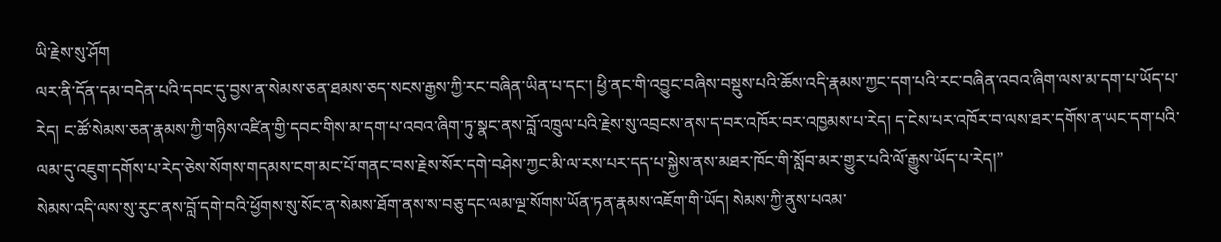ཡི་རྗེས་སུ་ཤོག
ལར་ནི་དོན་དམ་བདེན་པའི་དབང་དུ་བྱས་ན་སེམས་ཅན་ཐམས་ཅད་སངས་རྒྱས་ཀྱི་རང་བཞིན་ཡིན་པ་དང་། ཕྱི་ནང་གི་འབྱུང་བཞིས་བསྡུས་པའི་ཆོས་འདི་རྣམས་ཀྱང་དག་པའི་རང་བཞིན་འབའ་ཞིག་ལས་མ་དག་པ་ཡོད་པ་རེད། ང་ཚོ་སེམས་ཅན་རྣམས་ཀྱི་གཉིས་འཛིན་གྱི་དབང་གིས་མ་དག་པ་འབའ་ཞིག་ཏུ་སྣང་ནས་བློ་འཁྲུལ་པའི་རྗེས་སུ་འབྲངས་ནས་ད་བར་འཁོར་བར་འཁྱམས་པ་རེད། ད་ངེས་པར་འཁོར་བ་ལས་ཐར་དགོས་ན་ཡང་དག་པའི་ལམ་དུ་འཇུག་དགོས་པ་རེད་ཅེས་སོགས་གདམས་ངག་མང་པོ་གནང་བས་རྗེས་སོར་དགེ་བཤེས་ཀྱང་མི་ལ་རས་པར་དད་པ་སྐྱེས་ནས་མཐར་ཁོང་གི་སློབ་མར་གྱུར་པའི་ལོ་རྒྱུས་ཡོད་པ་རེད།”
སེམས་འདི་ལས་སུ་རུང་ནས་བློ་དགེ་བའི་ཕྱོགས་སུ་སོང་ན་སེམས་ཐོག་ནས་ས་བཅུ་དང་ལམ་ལྔ་སོགས་ཡོན་ཏན་རྣམས་འཇོག་གི་ཡོད། སེམས་ཀྱི་ནུས་པའམ་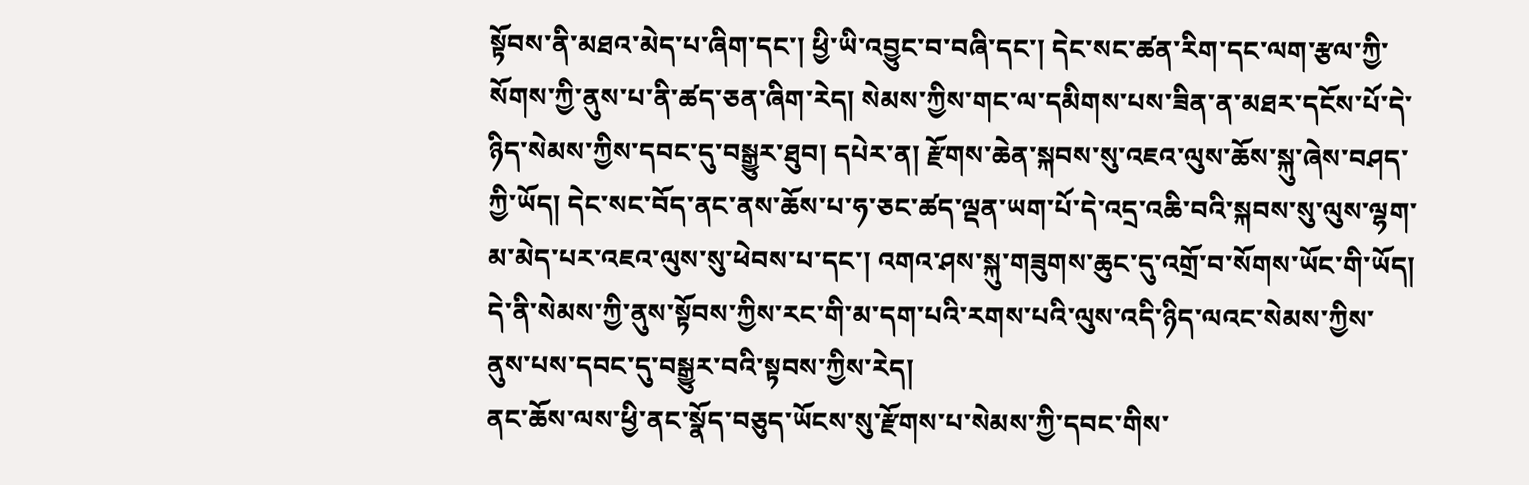སྟོབས་ནི་མཐའ་མེད་པ་ཞིག་དང་། ཕྱི་ཡི་འབྱུང་བ་བཞི་དང་། དེང་སང་ཚན་རིག་དང་ལག་རྩལ་ཀྱི་སོགས་ཀྱི་ནུས་པ་ནི་ཚད་ཅན་ཞིག་རེད། སེམས་ཀྱིས་གང་ལ་དམིགས་པས་ཟིན་ན་མཐར་དངོས་པོ་དེ་ཉིད་སེམས་ཀྱིས་དབང་དུ་བསྒྱུར་ཐུབ། དཔེར་ན། རྫོགས་ཆེན་སྐབས་སུ་འཇའ་ལུས་ཆོས་སྐུ་ཞེས་བཤད་ཀྱི་ཡོད། དེང་སང་བོད་ནང་ནས་ཆོས་པ་ཧ་ཅང་ཚད་ལྡན་ཡག་པོ་དེ་འདྲ་འཆི་བའི་སྐབས་སུ་ལུས་ལྷག་མ་མེད་པར་འཇའ་ལུས་སུ་ཕེབས་པ་དང་། འགའ་ཤས་སྐུ་གཟུགས་ཆུང་དུ་འགྲོ་བ་སོགས་ཡོང་གི་ཡོད། དེ་ནི་སེམས་ཀྱི་ནུས་སྟོབས་ཀྱིས་རང་གི་མ་དག་པའི་རགས་པའི་ལུས་འདི་ཉིད་ལའང་སེམས་ཀྱིས་ནུས་པས་དབང་དུ་བསྒྱུར་བའི་སྟབས་ཀྱིས་རེད།
ནང་ཆོས་ལས་ཕྱི་ནང་སྣོད་བཅུད་ཡོངས་སུ་རྫོགས་པ་སེམས་ཀྱི་དབང་གིས་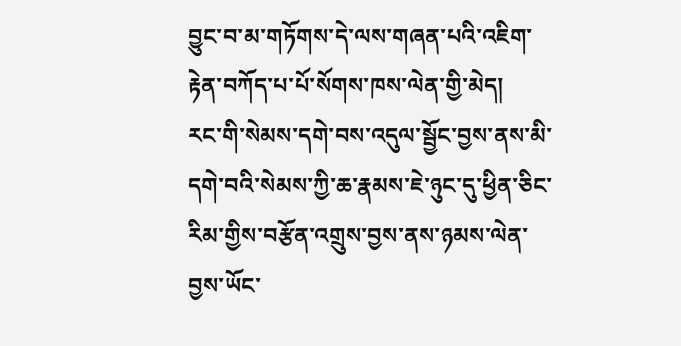བྱུང་བ་མ་གཏོགས་དེ་ལས་གཞན་པའི་འཇིག་རྟེན་བཀོད་པ་པོ་སོགས་ཁས་ལེན་གྱི་མེད།
རང་གི་སེམས་དགེ་བས་འདུལ་སྦྱོང་བྱས་ནས་མི་དགེ་བའི་སེམས་ཀྱི་ཆ་རྣམས་ཇེ་ཉུང་དུ་ཕྱིན་ཅིང་རིམ་གྱིས་བརྩོན་འགྲུས་བྱས་ནས་ཉམས་ལེན་བྱས་ཡོང་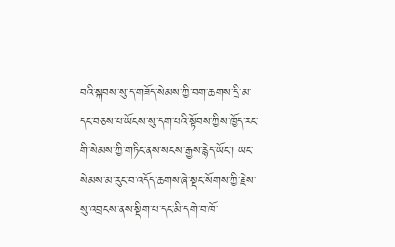བའི་སྐབས་སུ་ད་གཟོད་སེམས་ཀྱི་བག་ཆགས་དྲི་མ་དང་བཅས་པ་ཡོངས་སུ་དག་པའི་སྟོབས་ཀྱིས་ཁྱོད་རང་གི་སེམས་ཀྱི་གཏིང་ནས་སངས་རྒྱས་རྙེད་ཡོང་། ཡང་སེམས་མ་རུང་བ་འདོད་ཆགས་ཞེ་སྡང་སོགས་ཀྱི་རྗེས་སུ་འབྲངས་ནས་སྡིག་པ་དང་མི་དགེ་བ་ཁོ་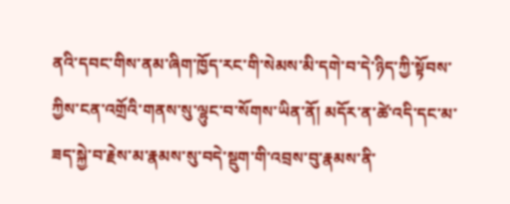ནའི་དབང་གིས་ནམ་ཞིག་ཁྱོད་རང་གི་སེམས་མི་དགེ་བ་དེ་ཉིད་ཀྱི་སྟོབས་ཀྱིས་ངན་འགྲོའི་གནས་སུ་ལྷུང་བ་སོགས་ཡིན་ནོ། མདོར་ན་ཚེ་འདི་དང་མ་ཟད་སྐྱེ་བ་རྗེས་མ་རྣམས་སུ་བདེ་སྡུག་གི་འབྲས་བུ་རྣམས་ནི་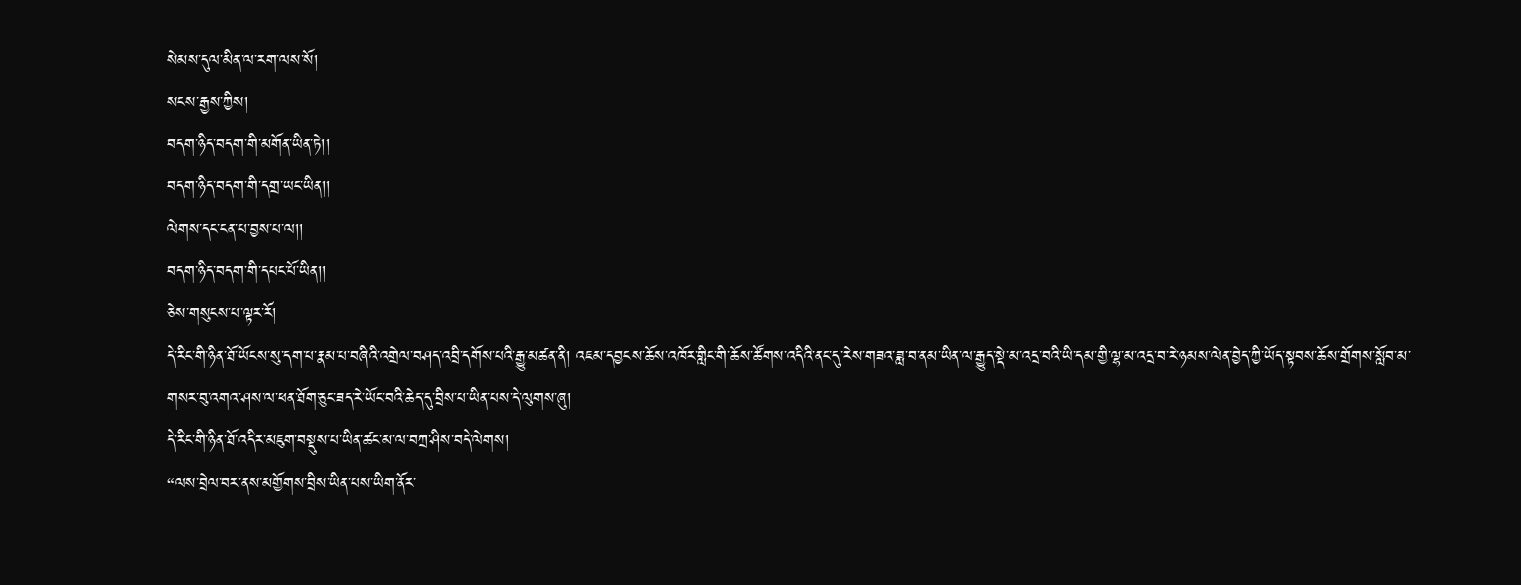སེམས་དུལ་མིན་ལ་རག་ལས་སོ།
སངས་རྒྱས་ཀྱིས།
བདག་ཉིད་བདག་གི་མགོན་ཡིན་ཏེ།།
བདག་ཉིད་བདག་གི་དགྲ་ཡང་ཡིན།།
ལེགས་དང་ངན་པ་བྱས་པ་ལ།།
བདག་ཉིད་བདག་གི་དཔང་པོ་ཡིན།།
ཅེས་གསུངས་པ་ལྟར་རོ།
དེ་རིང་གི་ཉིན་ཐོ་ཡོངས་སུ་དག་པ་རྣམ་པ་བཞིའི་འགྲེལ་བཤད་འབྲི་དགོས་པའི་རྒྱུ་མཚན་ནི། འཇམ་དབྱངས་ཆོས་འཁོར་གླིང་གི་ཆོས་ཚོགས་འདིའི་ནང་དུ་རེས་གཟའ་ཟླ་བ་ནམ་ཡིན་ལ་རྒྱུད་སྡེ་མ་འདྲ་བའི་ཡི་དམ་གྱི་ལྷ་མ་འདྲ་བ་རེ་ཉམས་ལེན་བྱེད་ཀྱི་ཡོད་སྟབས་ཆོས་གྲོགས་སློབ་མ་གསར་བུ་འགའ་ཤས་ལ་ཕན་ཐོག་ཅུང་ཟད་རེ་ཡོང་བའི་ཆེད་དུ་བྲིས་པ་ཡིན་པས་དེ་ལུགས་ཞུ།
དེ་རིང་གི་ཉིན་ཐོ་འདིར་མཇུག་བསྡུས་པ་ཡིན་ཚང་མ་ལ་བཀྲ་ཤིས་བདེ་ལེགས།
“ལས་བྲེལ་བར་ནས་མགྱོགས་བྲིས་ཡིན་པས་ཡིག་ནོར་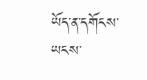ཡོད་ན་དགོངས་ཡངས་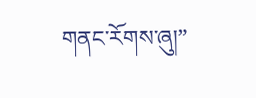གནང་རོགས་ཞུ།”